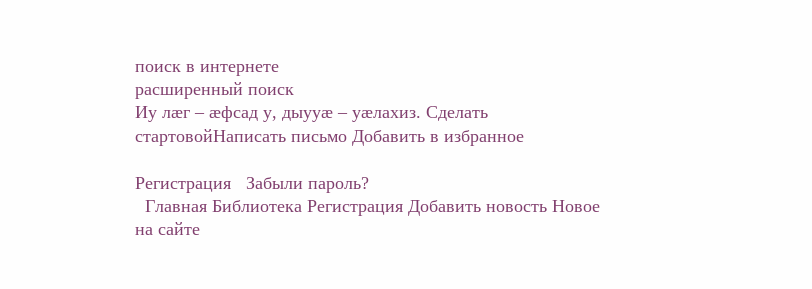поиск в интернете
расширенный поиск
Иу лæг – æфсад у, дыууæ – уæлахиз. Сделать стартовойНаписать письмо Добавить в избранное

Регистрация   Забыли пароль?
  Главная Библиотека Регистрация Добавить новость Новое на сайте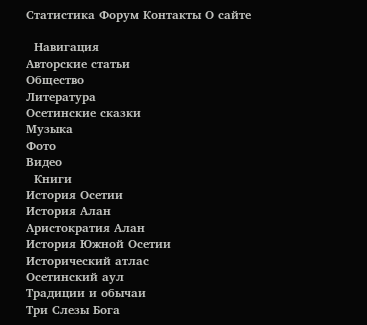Статистика Форум Контакты О сайте

  Навигация
Авторские статьи
Общество
Литература
Осетинские сказки
Музыка
Фото
Видео
  Книги
История Осетии
История Алан
Аристократия Алан
История Южной Осетии
Исторический атлас
Осетинский аул
Традиции и обычаи
Три Слезы Бога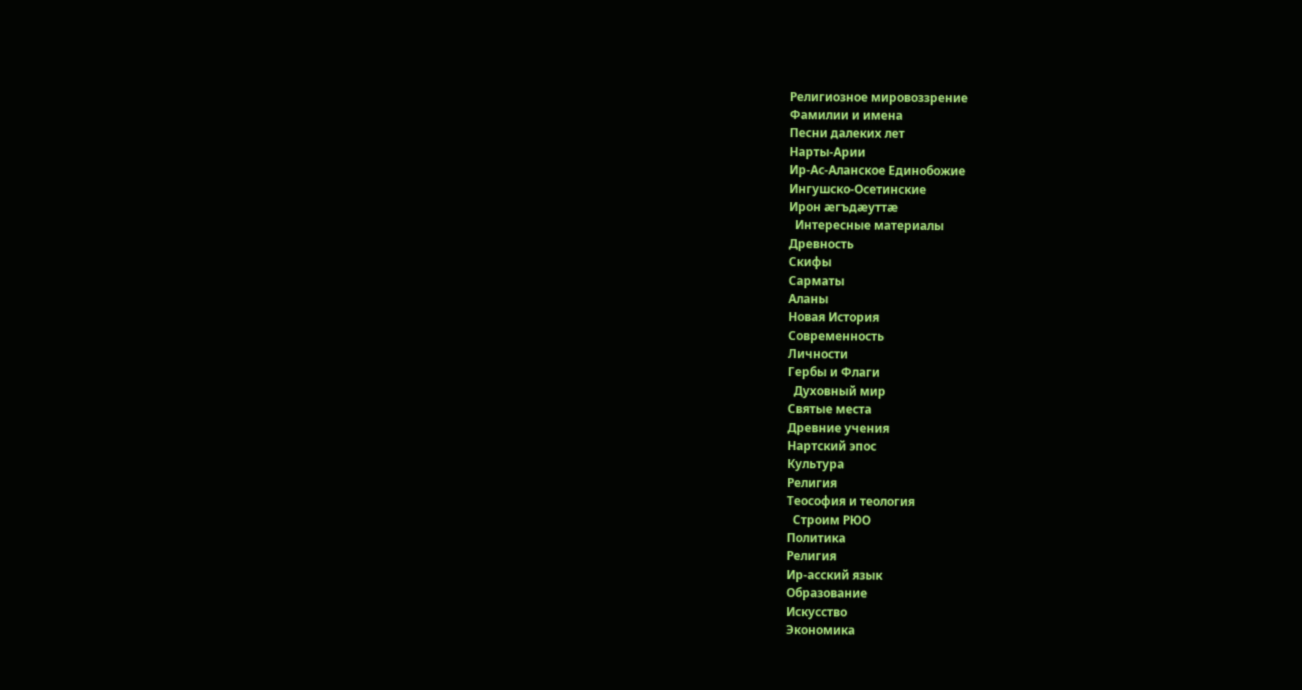Религиозное мировоззрение
Фамилии и имена
Песни далеких лет
Нарты-Арии
Ир-Ас-Аланское Единобожие
Ингушско-Осетинские
Ирон æгъдæуттæ
  Интересные материалы
Древность
Скифы
Сарматы
Аланы
Новая История
Современность
Личности
Гербы и Флаги
  Духовный мир
Святые места
Древние учения
Нартский эпос
Культура
Религия
Теософия и теология
  Строим РЮО
Политика
Религия
Ир-асский язык
Образование
Искусство
Экономика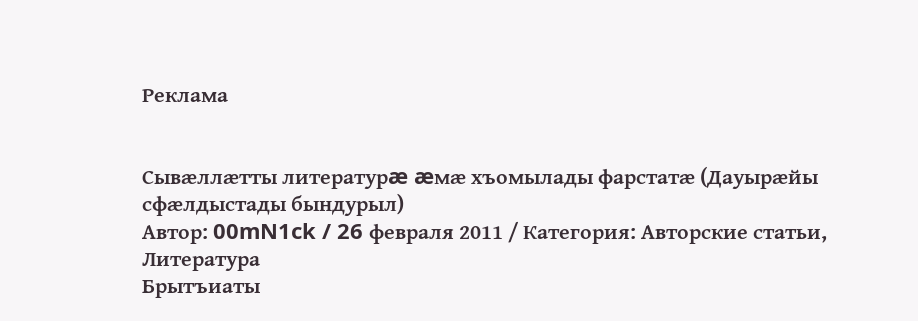Реклама


Сывæллæтты литературæ æмæ хъомылады фарстатæ (Дауырæйы сфæлдыстады бындурыл)
Автор: 00mN1ck / 26 февраля 2011 / Категория: Авторские статьи, Литература
Брытъиаты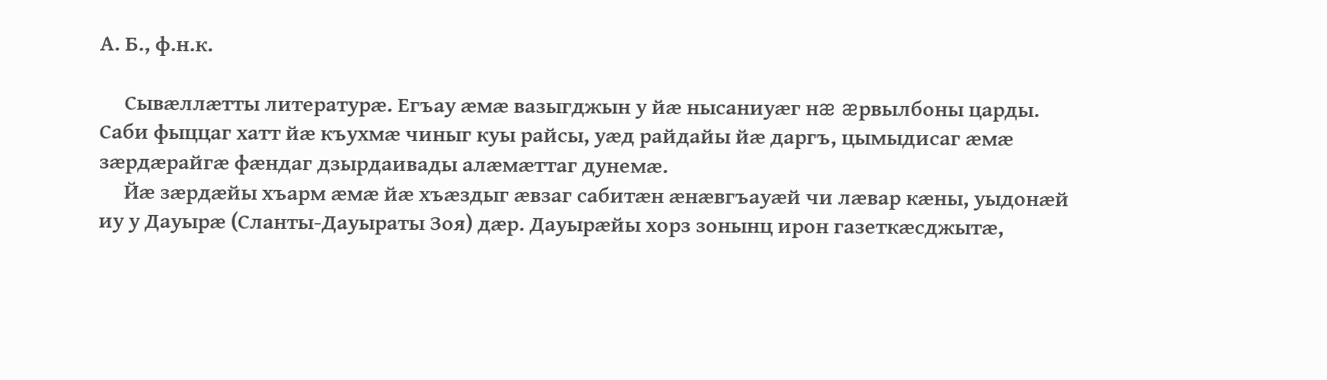А. Б., ф.н.к.

     Сывæллæтты литературæ. Егъау æмæ вазыгджын у йæ нысаниуæг нæ æрвылбоны царды. Саби фыццаг хатт йæ къухмæ чиныг куы райсы, уæд райдайы йæ даргъ, цымыдисаг æмæ зæрдæрайгæ фæндаг дзырдаивады алæмæттаг дунемæ.
     Йæ зæрдæйы хъарм æмæ йæ хъæздыг æвзаг сабитæн æнæвгъауæй чи лæвар кæны, уыдонæй иу у Дауырæ (Сланты-Дауыраты Зоя) дæр. Дауырæйы хорз зонынц ирон газеткæсджытæ,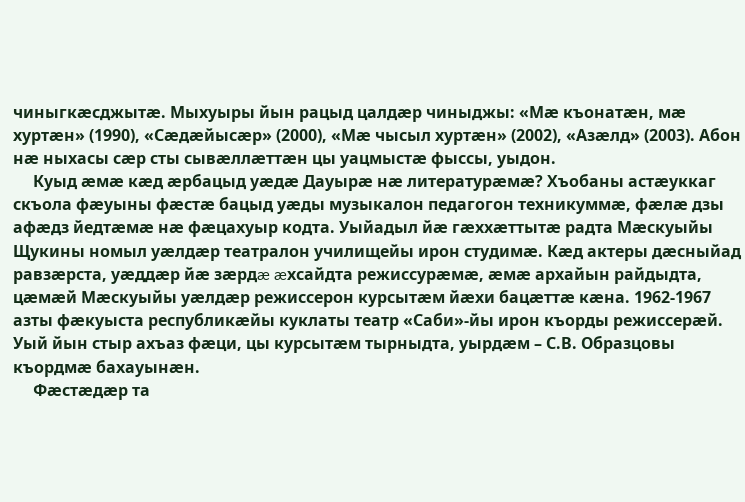чиныгкæсджытæ. Мыхуыры йын рацыд цалдæр чиныджы: «Мæ къонатæн, мæ хуртæн» (1990), «Сæдæйысæр» (2000), «Мæ чысыл хуртæн» (2002), «Азæлд» (2003). Абон нæ ныхасы сæр сты сывæллæттæн цы уацмыстæ фыссы, уыдон.
     Куыд æмæ кæд æрбацыд уæдæ Дауырæ нæ литературæмæ? Хъобаны астæуккаг скъола фæуыны фæстæ бацыд уæды музыкалон педагогон техникуммæ, фæлæ дзы афæдз йедтæмæ нæ фæцахуыр кодта. Уыйадыл йæ гæххæттытæ радта Мæскуыйы Щукины номыл уæлдæр театралон училищейы ирон студимæ. Кæд актеры дæсныйад равзæрста, уæддæр йæ зæрдæ æхсайдта режиссурæмæ, æмæ архайын райдыдта, цæмæй Мæскуыйы уæлдæр режиссерон курсытæм йæхи бацæттæ кæна. 1962-1967 азты фæкуыста республикæйы куклаты театр «Саби»-йы ирон къорды режиссерæй. Уый йын стыр ахъаз фæци, цы курсытæм тырныдта, уырдæм – С.В. Образцовы къордмæ бахауынæн.
     Фæстæдæр та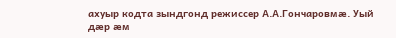ахуыр кодта зындгонд режиссер А.А.Гончаровмæ. Уый дæр æм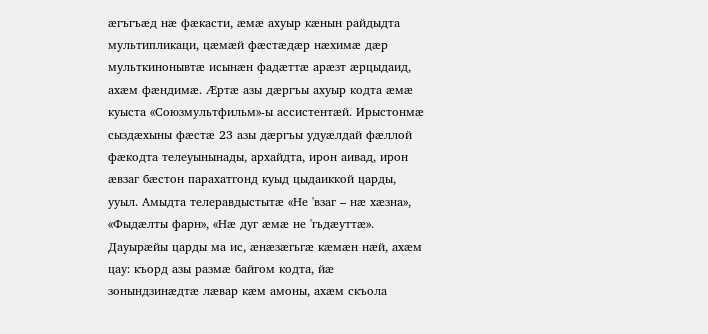æгъгъæд нæ фæкасти, æмæ ахуыр кæнын райдыдта мультипликаци, цæмæй фæстæдæр нæхимæ дæр мульткинонывтæ исынæн фадæттæ арæзт æрцыдаид, ахæм фæндимæ. Æртæ азы дæргъы ахуыр кодта æмæ куыста «Союзмультфильм»-ы ассистентæй. Ирыстонмæ сыздæхыны фæстæ 23 азы дæргъы удуæлдай фæллой фæкодта телеуынынады, архайдта, ирон аивад, ирон æвзаг бæстон парахатгонд куыд цыдаиккой царды, ууыл. Амыдта телеравдыстытæ «Не 'взаг – нæ хæзна», «Фыдæлты фарн», «Нæ дуг æмæ не 'гьдæуттæ». Дауырæйы царды ма ис, æнæзæгьгæ кæмæн нæй, ахæм цау: къорд азы размæ байгом кодта, йæ зонындзинæдтæ лæвар кæм амоны, ахæм скъола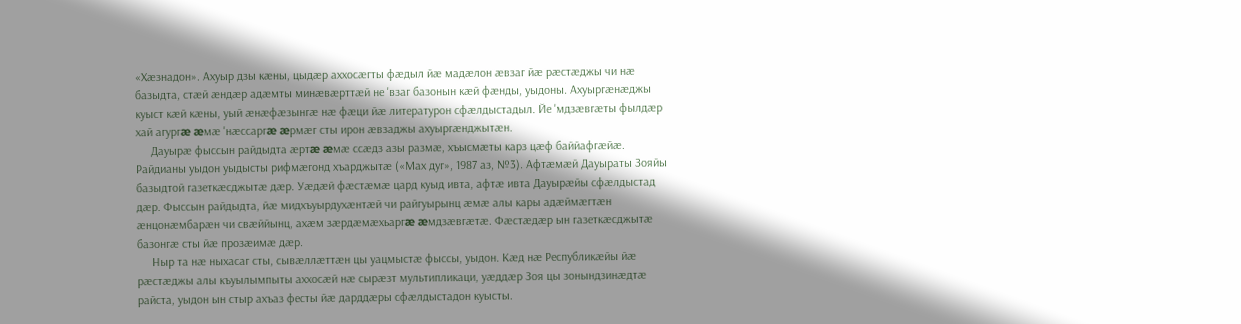«Хæзнадон». Ахуыр дзы кæны, цыдæр аххосæгты фæдыл йæ мадæлон æвзаг йæ рæстæджы чи нæ базыдта, стæй æндæр адæмты минæвæрттæй не 'взаг базонын кæй фæнды, уыдоны. Ахуыргæнæджы куыст кæй кæны, уый æнæфæзынгæ нæ фæци йæ литературон сфæлдыстадыл. Йе 'мдзæвгæты фылдæр хай агургæ æмæ 'нæссаргæ æрмæг сты ирон æвзаджы ахуыргæнджытæн.
     Дауырæ фыссын райдыдта æртæ æмæ ссæдз азы размæ, хъысмæты карз цæф баййафгæйæ. Райдианы уыдон уыдысты рифмæгонд хъарджытæ («Мах дуг», 1987 аз, №3). Афтæмæй Дауыраты Зояйы базыдтой газеткæсджытæ дæр. Уæдæй фæстæмæ цард куыд ивта, афтæ ивта Дауырæйы сфæлдыстад дæр. Фыссын райдыдта, йæ мидхъуырдухæнтæй чи райгуырынц æмæ алы кары адæймæгтæн æнцонæмбарæн чи свæййынц, ахæм зæрдæмæхьаргæ æмдзæвгæтæ. Фæстæдæр ын газеткæсджытæ базонгæ сты йæ прозæимæ дæр.
     Ныр та нæ ныхасаг сты, сывæллæттæн цы уацмыстæ фыссы, уыдон. Кæд нæ Республикæйы йæ рæстæджы алы къуылымпыты аххосæй нæ сырæзт мультипликаци, уæддæр Зоя цы зонындзинæдтæ райста, уыдон ын стыр ахъаз фесты йæ дарддæры сфæлдыстадон куысты.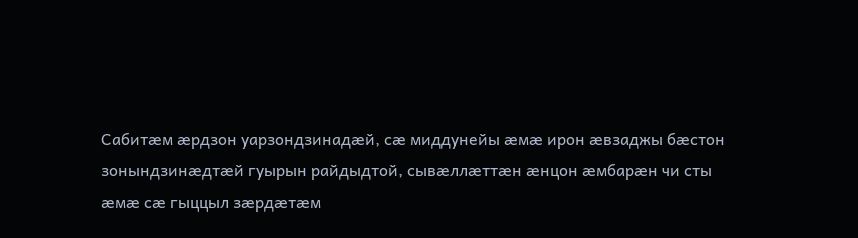Сабитæм æрдзон уарзондзинадæй, сæ миддунейы æмæ ирон æвзаджы бæстон зонындзинæдтæй гуырын райдыдтой, сывæллæттæн æнцон æмбарæн чи сты æмæ сæ гыццыл зæрдæтæм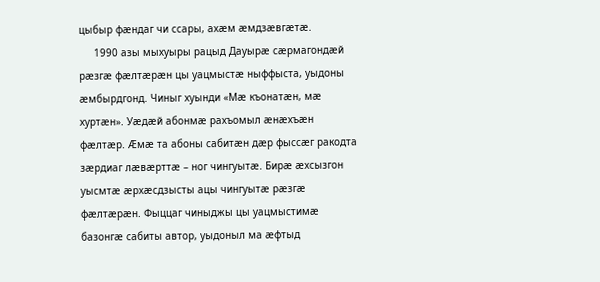цыбыр фæндаг чи ссары, ахæм æмдзæвгæтæ.
     1990 азы мыхуыры рацыд Дауырæ сæрмагондæй рæзгæ фæлтæрæн цы уацмыстæ ныффыста, уыдоны æмбырдгонд. Чиныг хуынди «Мæ къонатæн, мæ хуртæн». Уæдæй абонмæ рахъомыл æнæхъæн фæлтæр. Æмæ та абоны сабитæн дæр фыссæг ракодта зæрдиаг лæвæрттæ – ног чингуытæ. Бирæ æхсызгон уысмтæ æрхæсдзысты ацы чингуытæ рæзгæ фæлтæрæн. Фыццаг чиныджы цы уацмыстимæ базонгæ сабиты автор, уыдоныл ма æфтыд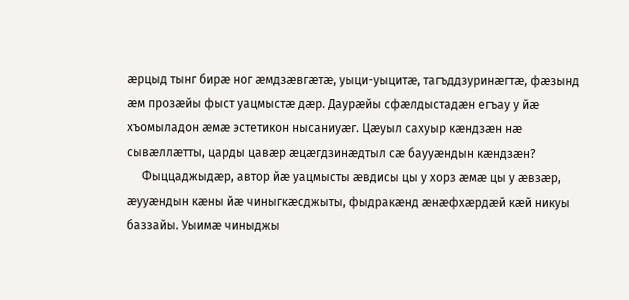æрцыд тынг бирæ ног æмдзæвгæтæ, уыци-уыцитæ, тагъддзуринæгтæ, фæзынд æм прозæйы фыст уацмыстæ дæр. Даурæйы сфæлдыстадæн егъау у йæ хъомыладон æмæ эстетикон нысаниуæг. Цæуыл сахуыр кæндзæн нæ сывæллæтты, царды цавæр æцæгдзинæдтыл сæ баууæндын кæндзæн?
     Фыццаджыдæр, автор йæ уацмысты æвдисы цы у хорз æмæ цы у æвзæр, æууæндын кæны йæ чиныгкæсджыты, фыдракæнд æнæфхæрдæй кæй никуы баззайы. Уыимæ чиныджы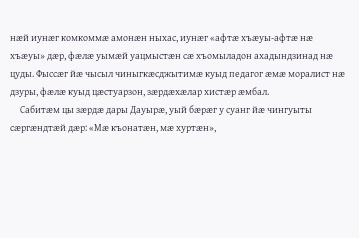нæй иунæг комкоммæ амонæн ныхас, иунæг «афтæ хъæуы-афтæ нæ хъæуы» дæр, фæлæ уымæй уацмыстæн сæ хъомыладон ахадындзинад нæ цуды. Фыссæг йæ чысыл чиныгкæсджытимæ куыд педагог æмæ моралист нæ дзуры, фæлæ куыд цæстуарзон, зæрдæхæлар хистæр æмбал.
     Сабитæм цы зæрдæ дары Дауырæ, уый бæрæг у суанг йæ чингуыты сæргæндтæй дæр: «Мæ къонатæн, мæ хуртæн»,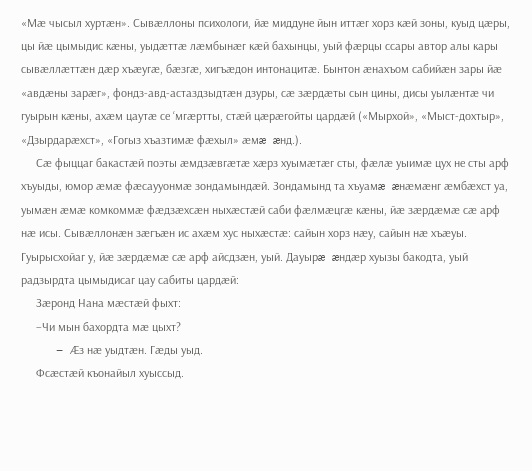«Мæ чысыл хуртæн». Сывæллоны психологи, йæ миддуне йын иттæг хорз кæй зоны, куыд цæры, цы йæ цымыдис кæны, уыдæттæ лæмбынæг кæй бахынцы, уый фæрцы ссары автор алы кары сывæллæттæн дæр хъæугæ, бæзгæ, хигъæдон интонацитæ. Бынтон æнахъом сабийæн зары йæ «авдæны зарæг», фондз-авд-астаздзыдтæн дзуры, сæ зæрдæты сын цины, дисы уылæнтæ чи гуырын кæны, ахæм цаутæ се ‘мгæртты, стæй цæрæгойты цардæй («Мырхой», «Мыст-дохтыр», «Дзырдарæхст», «Гогыз хъазтимæ фæхыл» æмæ æнд.).
     Сæ фыццаг бакастæй поэты æмдзæвгæтæ хæрз хуымæтæг сты, фæлæ уыимæ цух не сты арф хъуыды, юмор æмæ фæсаууонмæ зондамындæй. Зондамынд та хъуамæ æнæмæнг æмбæхст уа, уымæн æмæ комкоммæ фæдзæхсæн ныхæстæй саби фæлмæцгæ кæны, йæ зæрдæмæ сæ арф нæ исы. Сывæллонæн зæгъæн ис ахæм хус ныхæстæ: сайын хорз нæу, сайын нæ хъæуы. Гуырысхойаг у, йæ зæрдæмæ сæ арф айсдзæн, уый. Дауырæ æндæр хуызы бакодта, уый радзырдта цымыдисаг цау сабиты цардæй:
     Зæронд Нана мæстæй фыхт:
     –Чи мын бахордта мæ цыхт?
     – Æз нæ уыдтæн. Гæды уыд.
     Фсæстæй къонайыл хуыссыд.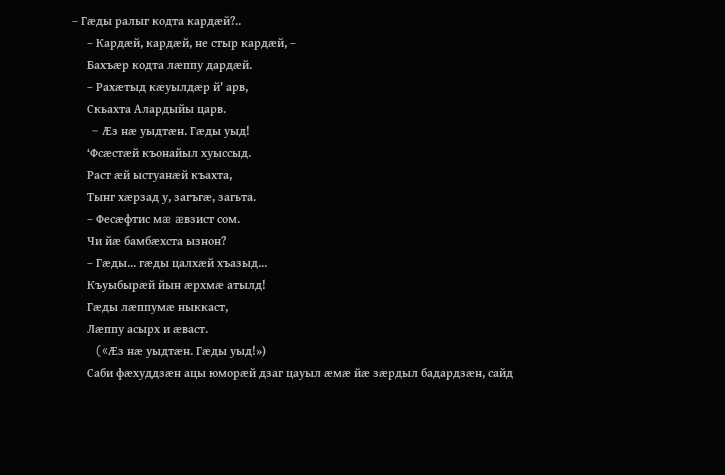– Гæды ралыг кодта кардæй?..
     – Кардæй, кардæй, не стыр кардæй, –
     Бахъæр кодта лæппу дардæй.
     – Рахæтыд кæуылдæр й' арв,
     Скьахта Алардыйы царв.
     – Æз нæ уыдтæн. Гæды уыд!
     ‘Фсæстæй къонайыл хуыссыд.
     Раст æй ыстуанæй къахта,
     Тынг хæрзад у, загъгæ, загьта.
     – Фесæфтис мæ æвзист сом.
     Чи йæ бамбæхста ызнон?
     – Гæды... гæды цалхæй хъазыд...
     Къуыбырæй йын æрхмæ атылд!
     Гæды лæппумæ ныккаст,
     Лæппу асырх и æваст.
      («Æз нæ уыдтæн. Гæды уыд!»)
     Саби фæхуддзæн ацы юморæй дзаг цауыл æмæ йæ зæрдыл бадардзæн, сайд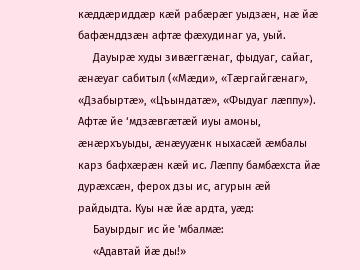кæддæриддæр кæй рабæрæг уыдзæн, нæ йæ бафæнддзæн афтæ фæхудинаг уа, уый.
     Дауырæ худы зивæггæнаг, фыдуаг, сайаг, æнæуаг сабитыл («Мæди», «Тæргайгæнаг», «Дзабыртæ», «Цъындатæ», «Фыдуаг лæппу»). Афтæ йе ‘мдзæвгæтæй иуы амоны, æнæрхъуыды, æнæууæнк ныхасæй æмбалы карз бафхæрæн кæй ис. Лæппу бамбæхста йæ дурæхсæн, ферох дзы ис, агурын æй райдыдта. Куы нæ йæ ардта, уæд:
     Бауырдыг ис йе 'мбалмæ:
     «Адавтай йæ ды!»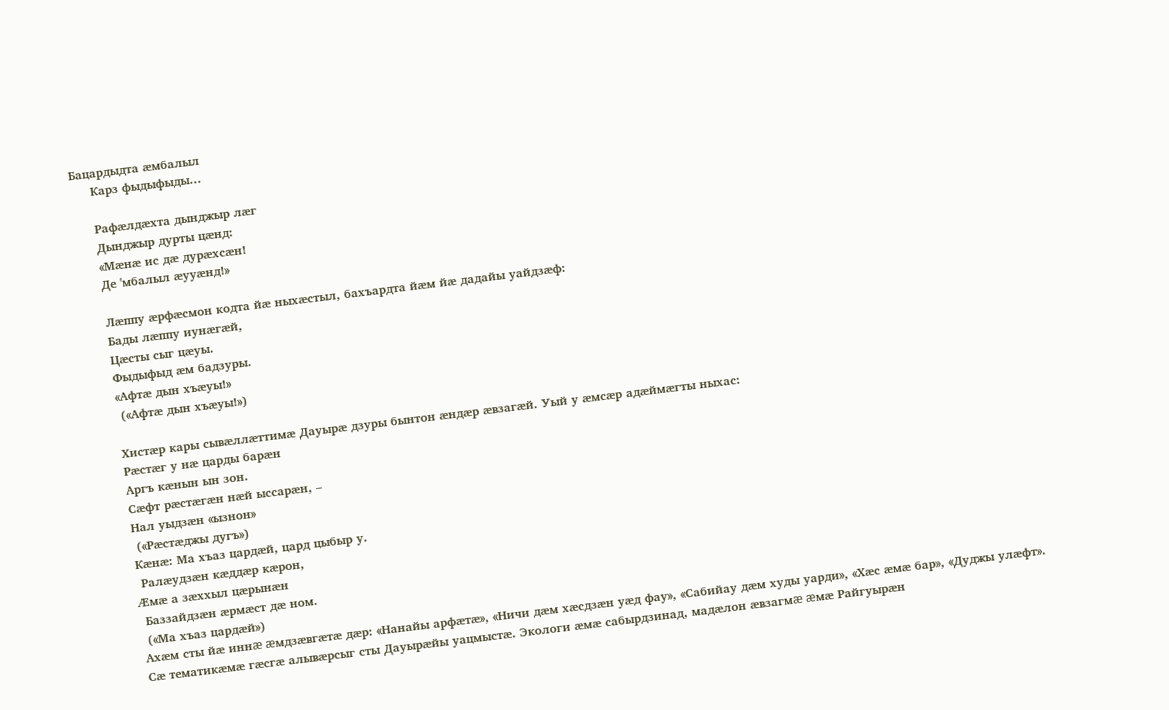Бацардыдта æмбалыл
     Карз фыдыфыды...

     Рафæлдæхта дынджыр лæг
     Дынджыр дурты цæнд:
     «Мæнæ ис дæ дурæхсæн!
     Де 'мбалыл æууæнд!»

     Лæппу æрфæсмон кодта йæ ныхæстыл, бахъардта йæм йæ дадайы уайдзæф:
     Бады лæппу иунæгæй,
     Цæсты сыг цæуы.
     Фыдыфыд æм бадзуры.
     «Афтæ дын хъæуы!»
      («Афтæ дын хъæуы!»)

     Хистæр кары сывæллæттимæ Дауырæ дзуры бынтон æндæр æвзагæй. Уый у æмсæр адæймæгты ныхас:
     Рæстæг у нæ царды барæн
     Аргъ кæнын ын зон.
     Сæфт рæстæгæн нæй ыссарæн, –
     Нал уыдзæн «ызнон»
      («Рæстæджы дугъ»)
     Кæнæ: Ма хъаз цардæй, цард цыбыр у.
      Ралæудзæн кæддæр кæрон,
      Æмæ а зæххыл цæрынæн
      Баззайдзæн æрмæст дæ ном.
      («Ма хъаз цардæй»)
     Ахæм сты йæ иннæ æмдзæвгæтæ дæр: «Нанайы арфæтæ», «Ничи дæм хæсдзæн уæд фау», «Сабийау дæм худы уарди», «Хæс æмæ бар», «Дуджы улæфт».
     Сæ тематикæмæ гæсгæ алывæрсыг сты Дауырæйы уацмыстæ. Экологи æмæ сабырдзинад, мадæлон æвзагмæ æмæ Райгуырæн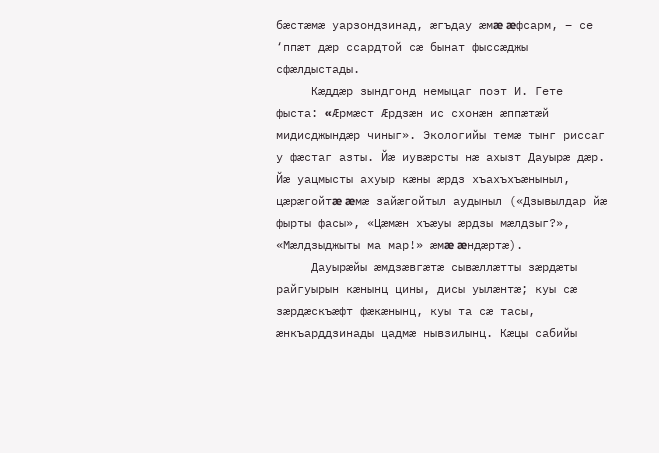бæстæмæ уарзондзинад, æгъдау æмæ æфсарм, – се ‘ппæт дæр ссардтой сæ бынат фыссæджы сфæлдыстады.
     Кæддæр зындгонд немыцаг поэт И. Гете фыста: «Æрмæст Æрдзæн ис схонæн æппæтæй мидисджындæр чиныг». Экологийы темæ тынг риссаг у фæстаг азты. Йæ иувæрсты нæ ахызт Дауырæ дæр. Йæ уацмысты ахуыр кæны æрдз хъахъхъæныныл, цæрæгойтæ æмæ зайæгойтыл аудыныл («Дзывылдар йæ фырты фасы», «Цæмæн хъæуы æрдзы мæлдзыг?», «Мæлдзыджыты ма мар!» æмæ æндæртæ).
     Дауырæйы æмдзæвгæтæ сывæллæтты зæрдæты райгуырын кæнынц цины, дисы уылæнтæ; куы сæ зæрдæскъæфт фæкæнынц, куы та сæ тасы, æнкъарддзинады цадмæ нывзилынц. Кæцы сабийы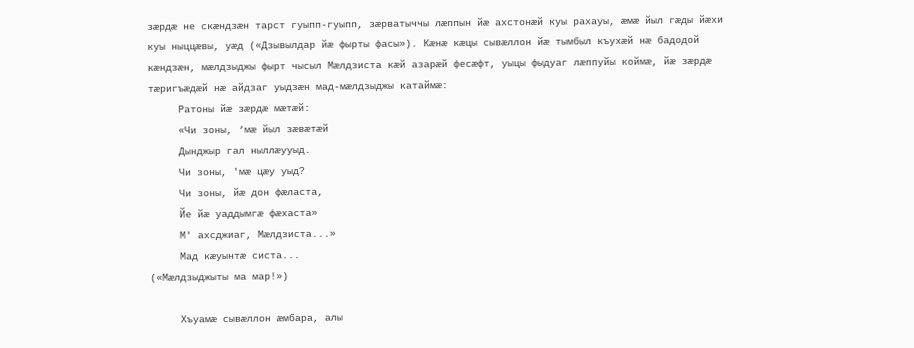зæрдæ не скæндзæн тарст гуыпп-гуыпп, зæрватыччы лæппын йæ ахстонæй куы рахауы, æмæ йыл гæды йæхи куы ныццæвы, уæд («Дзывылдар йæ фырты фасы»). Кæнæ кæцы сывæллон йæ тымбыл къухæй нæ бадодой кæндзæн, мæлдзыджы фырт чысыл Мæлдзиста кæй азарæй фесæфт, уыцы фыдуаг лæппуйы коймæ, йæ зæрдæ тæригъæдæй нæ айдзаг уыдзæн мад-мæлдзыджы катаймæ:
     Ратоны йæ зæрдæ мæтæй:
     «Чи зоны, ‘мæ йыл зæвæтæй
     Дынджыр гал ныллæууыд.
     Чи зоны, 'мæ цæу уыд?
     Чи зоны, йæ дон фæласта,
     Йе йæ уаддымгæ фæхаста»
     М' ахсджиаг, Мæлдзиста...»
     Мад кæуынтæ систа...
(«Мæлдзыджыты ма мар!»)

     Хъуамæ сывæллон æмбара, алы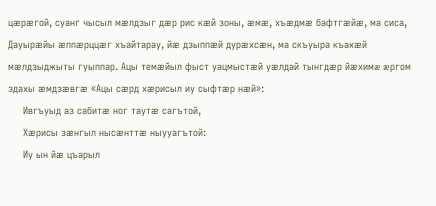цæрæгой, суанг чысыл мæлдзыг дæр рис кæй зоны, æмæ, хъæдмæ бафтгæйæ, ма сиса, Дауырæйы æппæрццæг хъайтарау, йæ дзыппæй дурæхсæн, ма скъуыра къахæй мæлдзыджыты гуыппар. Ацы темæйыл фыст уацмыстæй уæлдай тынгдæр йæхимæ æргом здахы æмдзæвгæ «Ацы сæрд хæрисыл иу сыфтæр нæй»:
     Ивгъуыд аз сабитæ ног таутæ сагътой,
     Хæрисы зæнгыл нысæнттæ ныууагътой:
     Иу ын йæ цъарыл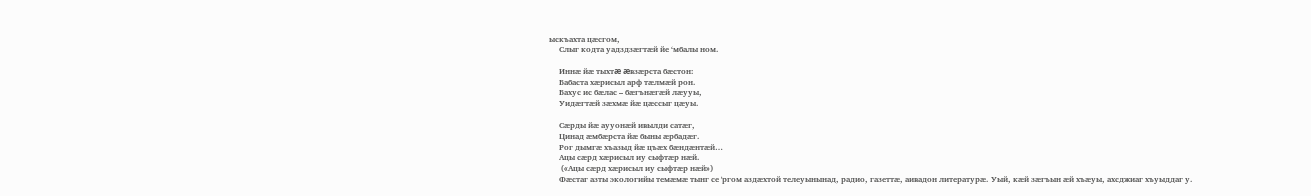ыскъахта цæсгом,
     Слыг кодта уадздзæгтæй йе ‘мбалы ном.

     Иннæ йæ тыхтæ æвзæрста бæстон:
     Бабаста хæрисыл арф тæлмæй рон.
     Бахус ис бæлас – бæгънæгæй лæууы,
     Уидæгтæй зæхмæ йæ цæссыг цæуы.

     Сæрды йæ аууонæй ивылди сатæг,
     Цинад æмбæрста йæ быны æрбадæг.
     Рог дымгæ хъазыд йæ цъæх бæндæнтæй…
     Ацы сæрд хæрисыл иу сыфтæр нæй.
      («Ацы сæрд хæрисыл иу сыфтæр нæй»)
     Фæстаг азты экологийы темæмæ тынг се 'ргом аздæхтой телеуынынад, радио, газеттæ, аивадон литературæ. Уый, кæй зæгъын æй хъæуы, ахсджиаг хъуыддаг у.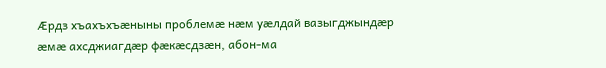Æрдз хъахъхъæныны проблемæ нæм уæлдай вазыгджындæр æмæ ахсджиагдæр фæкæсдзæн, абон-ма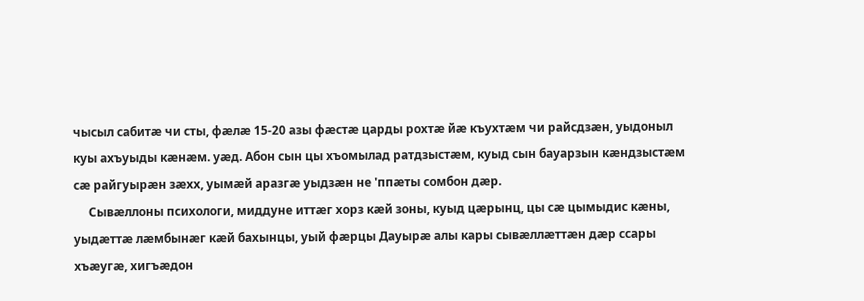чысыл сабитæ чи сты, фæлæ 15-20 азы фæстæ царды рохтæ йæ къухтæм чи райсдзæн, уыдоныл куы ахъуыды кæнæм. уæд. Абон сын цы хъомылад ратдзыстæм, куыд сын бауарзын кæндзыстæм сæ райгуырæн зæхх, уымæй аразгæ уыдзæн не 'ппæты сомбон дæр.
     Сывæллоны психологи, миддуне иттæг хорз кæй зоны, куыд цæрынц, цы сæ цымыдис кæны, уыдæттæ лæмбынæг кæй бахынцы, уый фæрцы Дауырæ алы кары сывæллæттæн дæр ссары хъæугæ, хигъæдон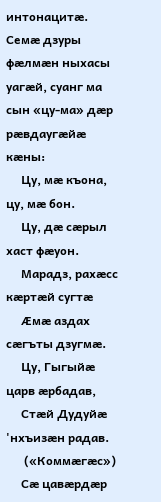интонацитæ. Семæ дзуры фæлмæн ныхасы уагæй, суанг ма сын «цу-ма» дæр рæвдаугæйæ кæны:
     Цу, мæ къона, цу, мæ бон.
     Цу, дæ сæрыл хаст фæуон.
     Марадз, рахæсс кæртæй сугтæ
     Æмæ аздах сæгъты дзугмæ.
     Цу, Гыгыйæ царв æрбадав,
     Стæй Дудуйæ 'нхъизæн радав.
      («Коммæгæс»)
     Сæ цавæрдæр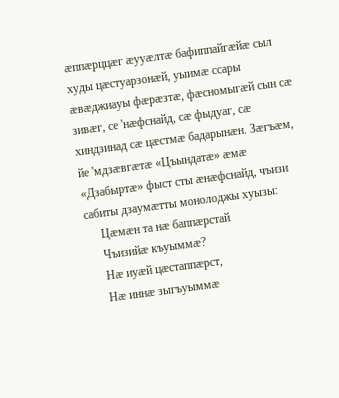æппæрццæг æууæлтæ бафиппайгæйæ сыл худы цæстуарзонæй, уыимæ ссары æвæджиауы фæрæзтæ, фæсномыгæй сын сæ зивæг, се 'нæфснайд, сæ фыдуаг, сæ хиндзинад сæ цæстмæ бадарынæн. Зæгъæм, йе 'мдзæвгæтæ «Цъындатæ» æмæ «Дзабыртæ» фыст сты æнæфснайд, чъизи сабиты дзаумæтты монолоджы хуызы:
     Цæмæн та нæ баппæрстай
     Чъизийæ къуыммæ?
     Нæ иуæй цæстаппæрст,
     Нæ иннæ зыгъуыммæ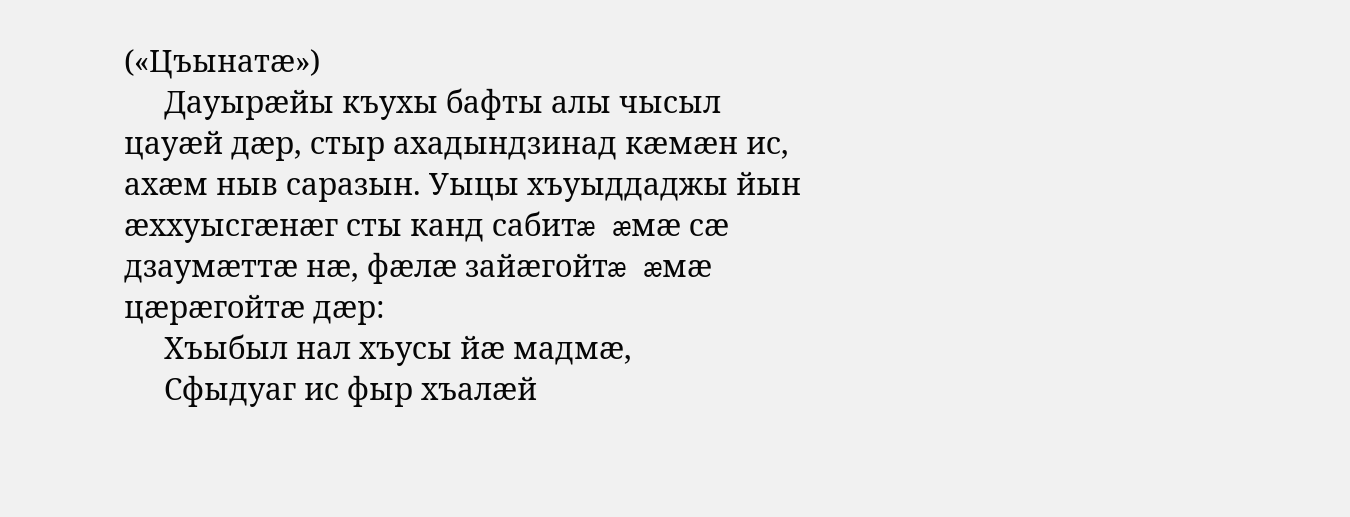(«Цъынатæ»)
     Дауырæйы къухы бафты алы чысыл цауæй дæр, стыр ахадындзинад кæмæн ис, ахæм ныв саразын. Уыцы хъуыддаджы йын æххуысгæнæг сты канд сабитæ æмæ сæ дзаумæттæ нæ, фæлæ зайæгойтæ æмæ цæрæгойтæ дæр:
     Хъыбыл нал хъусы йæ мадмæ,
     Сфыдуаг ис фыр хъалæй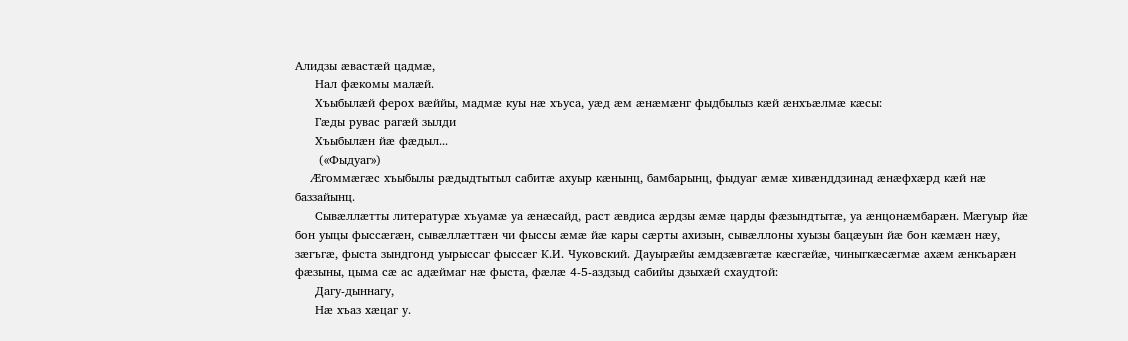Алидзы æвастæй цадмæ,
     Нал фæкомы малæй.
     Хъыбылæй ферох вæййы, мадмæ куы нæ хъуса, уæд æм æнæмæнг фыдбылыз кæй æнхъæлмæ кæсы:
     Гæды рувас рагæй зылди
     Хъыбылæн йæ фæдыл...
      («Фыдуаг»)
     Æгоммæгæс хъыбылы рæдыдтытыл сабитæ ахуыр кæнынц, бамбарынц, фыдуаг æмæ хивæнддзинад æнæфхæрд кæй нæ баззайынц.
     Сывæллæтты литературæ хъуамæ уа æнæсайд, раст æвдиса æрдзы æмæ царды фæзындтытæ, уа æнцонæмбарæн. Мæгуыр йæ бон уыцы фыссæгæн, сывæллæттæн чи фыссы æмæ йæ кары сæрты ахизын, сывæллоны хуызы бацæуын йæ бон кæмæн нæу, зæгъгæ, фыста зындгонд уырыссаг фыссæг К.И. Чуковский. Дауырæйы æмдзæвгæтæ кæсгæйæ, чиныгкæсæгмæ ахæм æнкъарæн фæзыны, цыма сæ ас адæймаг нæ фыста, фæлæ 4-5-аздзыд сабийы дзыхæй схаудтой:
     Дагу-дыннагу,
     Нæ хъаз хæцаг у.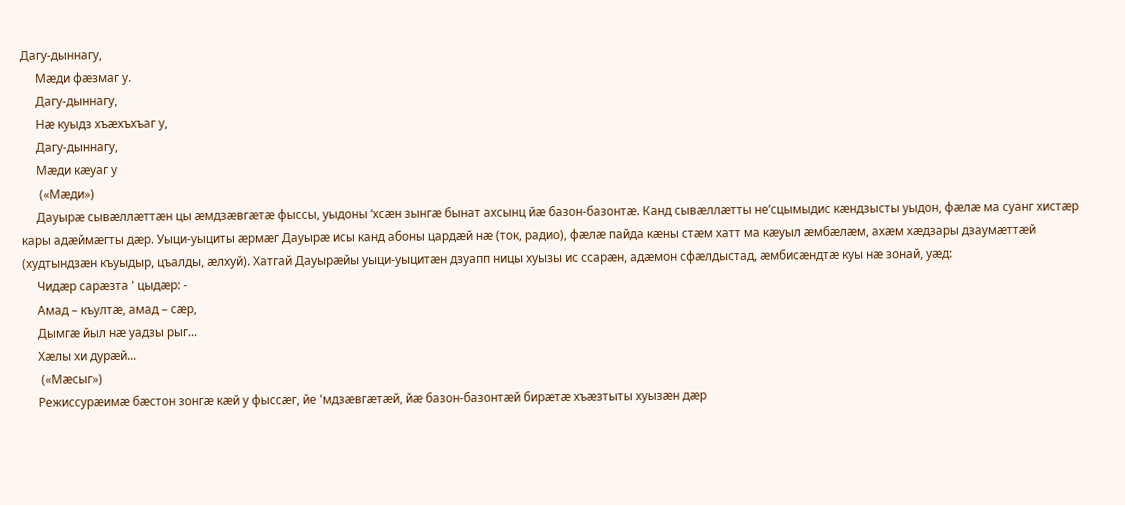Дагу-дыннагу,
     Мæди фæзмаг у.
     Дагу-дыннагу,
     Нæ куыдз хъæхъхъаг у,
     Дагу-дыннагу,
     Мæди кæуаг у
      («Мæди»)
     Дауырæ сывæллæттæн цы æмдзæвгæтæ фыссы, уыдоны ‘хсæн зынгæ бынат ахсынц йæ базон-базонтæ. Канд сывæллæтты не’сцымыдис кæндзысты уыдон, фæлæ ма суанг хистæр кары адæймæгты дæр. Уыци-уыциты æрмæг Дауырæ исы канд абоны цардæй нæ (ток, радио), фæлæ пайда кæны стæм хатт ма кæуыл æмбæлæм, ахæм хæдзары дзаумæттæй (худтындзæн къуыдыр, цъалды, æлхуй). Хатгай Дауырæйы уыци-уыцитæн дзуапп ницы хуызы ис ссарæн, адæмон сфæлдыстад, æмбисæндтæ куы нæ зонай, уæд:
     Чидæр сарæзта ' цыдæр: -
     Амад – къултæ, амад – сæр,
     Дымгæ йыл нæ уадзы рыг...
     Хæлы хи дурæй...
      («Мæсыг»)
     Режиссурæимæ бæстон зонгæ кæй у фыссæг, йе 'мдзæвгæтæй, йæ базон-базонтæй бирæтæ хъæзтыты хуызæн дæр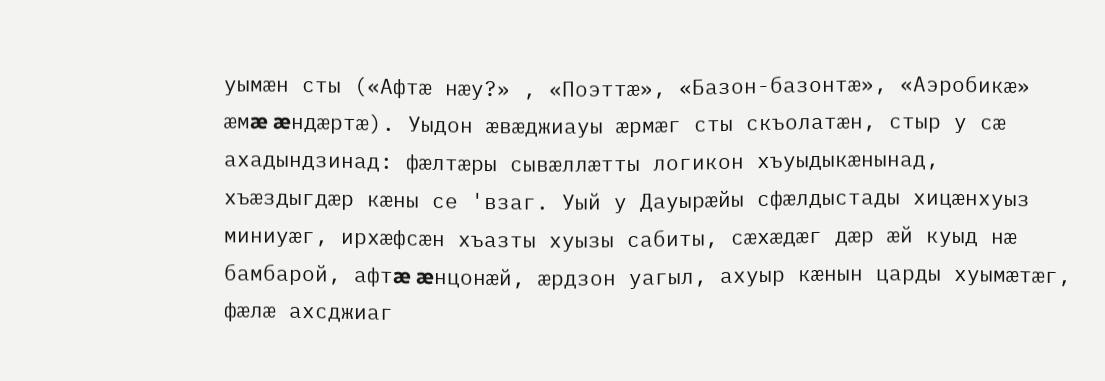уымæн сты («Афтæ нæу?» , «Поэттæ», «Базон-базонтæ», «Аэробикæ» æмæ æндæртæ). Уыдон æвæджиауы æрмæг сты скъолатæн, стыр у сæ ахадындзинад: фæлтæры сывæллæтты логикон хъуыдыкæнынад, хъæздыгдæр кæны се 'взаг. Уый у Дауырæйы сфæлдыстады хицæнхуыз миниуæг, ирхæфсæн хъазты хуызы сабиты, сæхæдæг дæр æй куыд нæ бамбарой, афтæ æнцонæй, æрдзон уагыл, ахуыр кæнын царды хуымæтæг, фæлæ ахсджиаг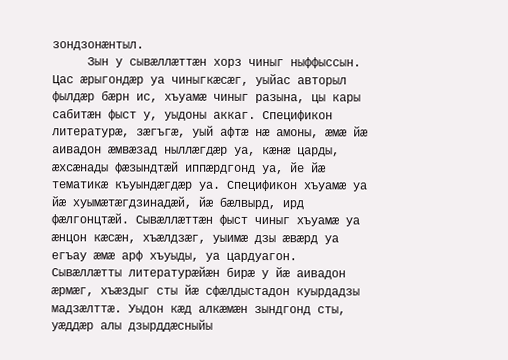зондзонæнтыл.
     Зын у сывæллæттæн хорз чиныг ныффыссын. Цас æрыгондæр уа чиныгкæсæг, уыйас авторыл фылдæр бæрн ис, хъуамæ чиныг разына, цы кары сабитæн фыст у, уыдоны аккаг. Спецификон литературæ, зæгъгæ, уый афтæ нæ амоны, æмæ йæ аивадон æмвæзад ныллæгдæр уа, кæнæ царды, æхсæнады фæзындтæй иппæрдгонд уа, йе йæ тематикæ къуындæгдæр уа. Спецификон хъуамæ уа йæ хуымæтæгдзинадæй, йæ бæлвырд, ирд фæлгонцтæй. Сывæллæттæн фыст чиныг хъуамæ уа æнцон кæсæн, хъæлдзæг, уыимæ дзы æвæрд уа егъау æмæ арф хъуыды, уа цардуагон. Сывæллæтты литературæйæн бирæ у йæ аивадон æрмæг, хъæздыг сты йæ сфæлдыстадон куырдадзы мадзæлттæ. Уыдон кæд алкæмæн зындгонд сты, уæддæр алы дзырддæсныйы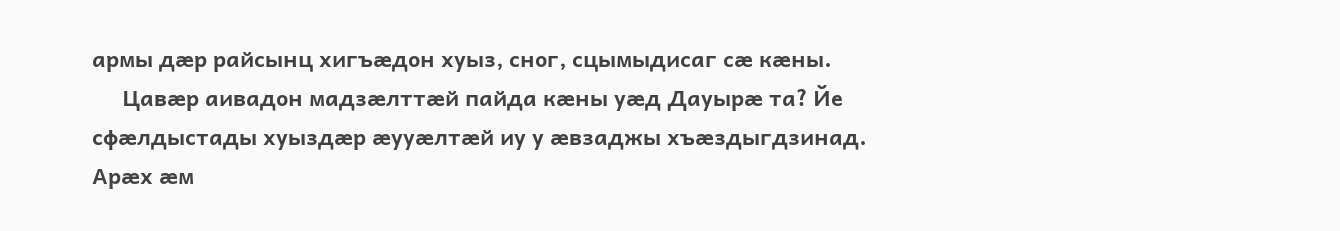армы дæр райсынц хигъæдон хуыз, сног, сцымыдисаг сæ кæны.
     Цавæр аивадон мадзæлттæй пайда кæны уæд Дауырæ та? Йе сфæлдыстады хуыздæр æууæлтæй иу у æвзаджы хъæздыгдзинад. Арæх æм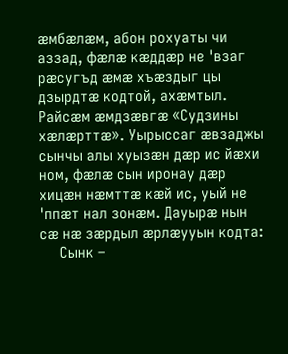æмбæлæм, абон рохуаты чи аззад, фæлæ кæддæр не 'взаг рæсугъд æмæ хъæздыг цы дзырдтæ кодтой, ахæмтыл. Райсæм æмдзæвгæ «Судзины хæлæрттæ». Уырыссаг æвзаджы сынчы алы хуызæн дæр ис йæхи ном, фæлæ сын иронау дæр хицæн нæмттæ кæй ис, уый не 'ппæт нал зонæм. Дауырæ нын сæ нæ зæрдыл æрлæууын кодта:
     Сынк –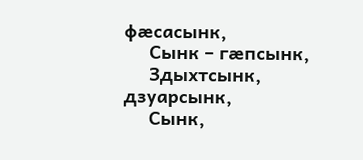фæсасынк,
     Сынк – гæпсынк,
     Здыхтсынк, дзуарсынк,
     Сынк,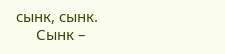сынк, сынк.
     Сынк –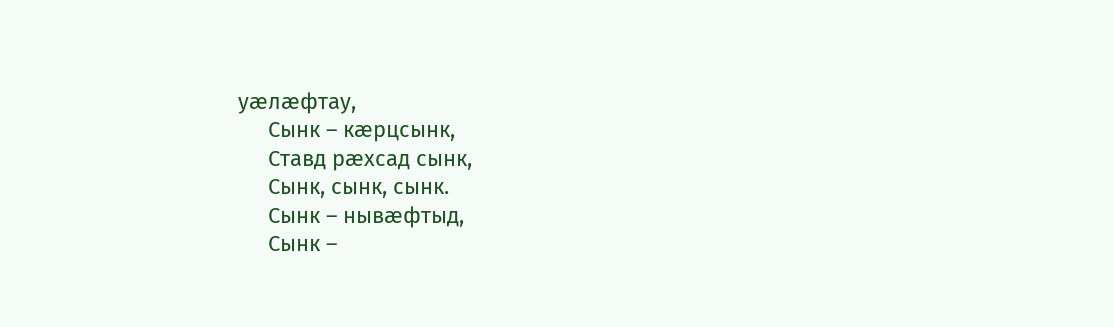уæлæфтау,
     Сынк – кæрцсынк,
     Ставд рæхсад сынк,
     Сынк, сынк, сынк.
     Сынк – нывæфтыд,
     Сынк –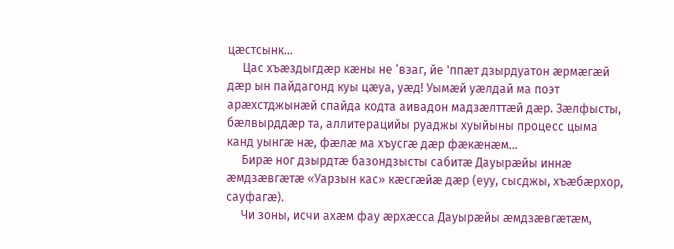цæстсынк...
     Цас хъæздыгдæр кæны не ‘взаг, йе 'ппæт дзырдуатон æрмæгæй дæр ын пайдагонд куы цæуа, уæд! Уымæй уæлдай ма поэт арæхстджынæй спайда кодта аивадон мадзæлттæй дæр. Зæлфысты, бæлвырддæр та, аллитерацийы руаджы хуыйыны процесс цыма канд уынгæ нæ, фæлæ ма хъусгæ дæр фæкæнæм...
     Бирæ ног дзырдтæ базондзысты сабитæ Дауырæйы иннæ æмдзæвгæтæ «Уарзын кас» кæсгæйæ дæр (еуу, сысджы, хъæбæрхор, сауфагæ).
     Чи зоны, исчи ахæм фау æрхæсса Дауырæйы æмдзæвгæтæм,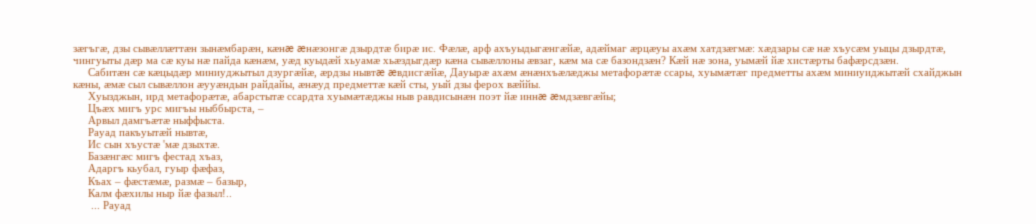зæгъгæ, дзы сывæллæттæн зынæмбарæн, кæнæ æнæзонгæ дзырдтæ бирæ ис. Фæлæ, арф ахъуыдыгæнгæйæ, адæймаг æрцæуы ахæм хатдзæгмæ: хæдзары сæ нæ хъусæм уыцы дзырдтæ, чингуыты дæр ма сæ куы нæ пайда кæнæм, уæд куыдæй хьуамæ хьæздыгдæр кæна сывæллоны æвзаг, кæм ма сæ базондзæн? Кæй нæ зона, уымæй йæ хистæрты бафæрсдзæн.
     Сабитæн сæ кæцыдæр миниуджытыл дзургæйæ, æрдзы нывтæ æвдисгæйæ, Дауырæ ахæм æнæнхъæлæджы метафорæтæ ссары, хуымæтæг предметты ахæм миниуиджытæй схайджын кæны, æмæ сыл сывæллон æууæндын райдайы, æнæуд предметтæ кæй сты, уый дзы ферох вæййы.
     Хуызджын, ирд метафорæтæ, абарстытæ ссардта хуымæтæджы ныв равдисынæн поэт йæ иннæ æмдзæвгæйы;
     Цъæх мигъ урс мигъы ныббырста, –
     Арвыл дамгъæтæ ныффыста.
     Рауад пакъуытæй нывтæ,
     Ис сын хъустæ 'мæ дзыхтæ.
     Базæнгæс мигъ фестад хъаз,
     Адаргъ кьубал, гуыр фæфаз,
     Къах – фæстæмæ, размæ – базыр,
     Калм фæхилы ныр йæ фазыл!..
      ... Рауад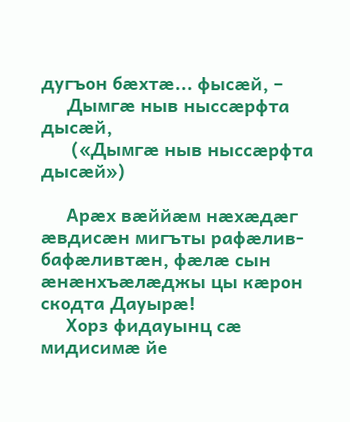дугъон бæхтæ... фысæй, –
     Дымгæ ныв ныссæрфта дысæй,
      («Дымгæ ныв ныссæрфта дысæй»)

     Арæх вæййæм нæхæдæг æвдисæн мигъты рафæлив-бафæливтæн, фæлæ сын æнæнхъæлæджы цы кæрон скодта Дауырæ!
     Хорз фидауынц сæ мидисимæ йе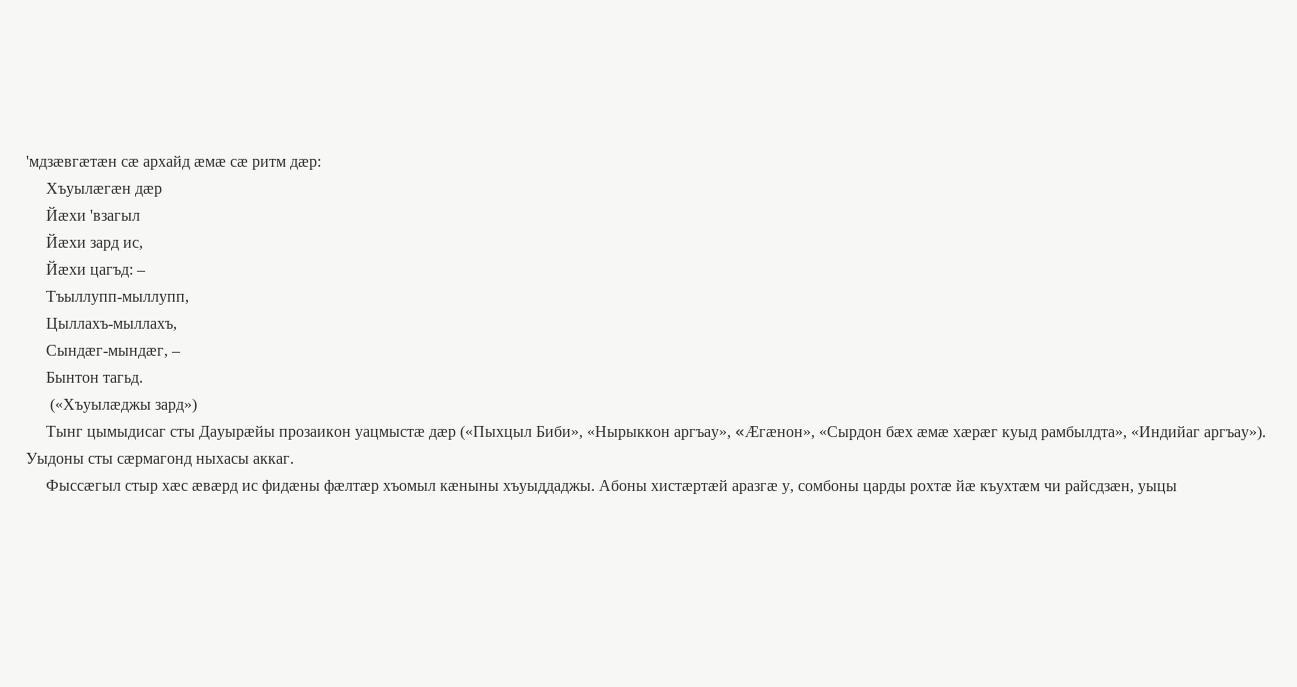'мдзæвгæтæн сæ архайд æмæ сæ ритм дæр:
     Хъуылæгæн дæр
     Йæхи 'взагыл
     Йæхи зард ис,
     Йæхи цагъд: –
     Тъыллупп-мыллупп,
     Цыллахъ-мыллахъ,
     Сындæг-мындæг, –
     Бынтон тагьд.
      («Хъуылæджы зард»)
     Тынг цымыдисаг сты Дауырæйы прозаикон уацмыстæ дæр («Пыхцыл Биби», «Нырыккон аргъау», «Æгæнон», «Сырдон бæх æмæ хæрæг куыд рамбылдта», «Индийаг аргъау»). Уыдоны сты сæрмагонд ныхасы аккаг.
     Фыссæгыл стыр хæс æвæрд ис фидæны фæлтæр хъомыл кæныны хъуыддаджы. Абоны хистæртæй аразгæ у, сомбоны царды рохтæ йæ къухтæм чи райсдзæн, уыцы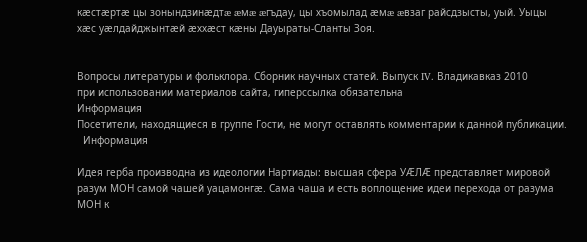кæстæртæ цы зонындзинæдтæ æмæ æгъдау, цы хъомылад æмæ æвзаг райсдзысты, уый. Уыцы хæс уæлдайджынтæй æххæст кæны Дауыраты-Сланты Зоя.


Вопросы литературы и фольклора. Сборник научных статей. Выпуск IV. Владикавказ 2010
при использовании материалов сайта, гиперссылка обязательна
Информация
Посетители, находящиеся в группе Гости, не могут оставлять комментарии к данной публикации.
  Информация

Идея герба производна из идеологии Нартиады: высшая сфера УÆЛÆ представляет мировой разум МОН самой чашей уацамонгæ. Сама чаша и есть воплощение идеи перехода от разума МОН к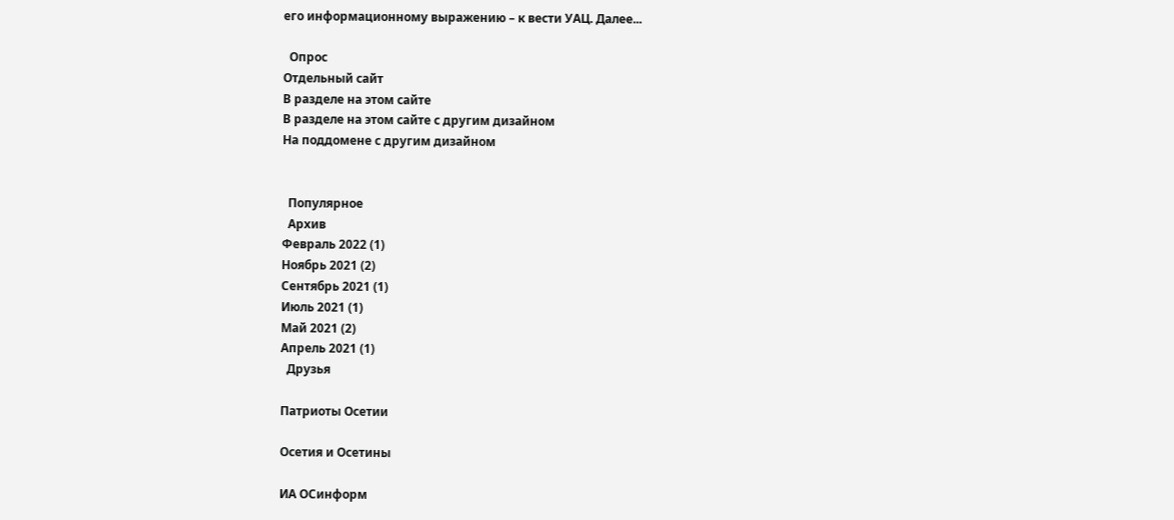его информационному выражению – к вести УАЦ. Далее...

  Опрос
Отдельный сайт
В разделе на этом сайте
В разделе на этом сайте с другим дизайном
На поддомене с другим дизайном


  Популярное
  Архив
Февраль 2022 (1)
Ноябрь 2021 (2)
Сентябрь 2021 (1)
Июль 2021 (1)
Май 2021 (2)
Апрель 2021 (1)
  Друзья

Патриоты Осетии

Осетия и Осетины

ИА ОСинформ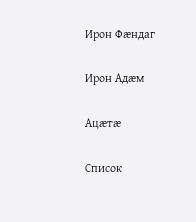Ирон Фæндаг

Ирон Адæм

Ацæтæ

Список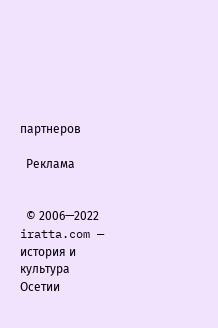партнеров

  Реклама


  © 2006—2022 iratta.com — история и культура Осетии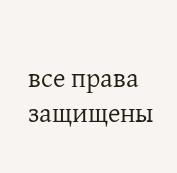все права защищены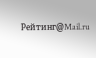Рейтинг@Mail.ru